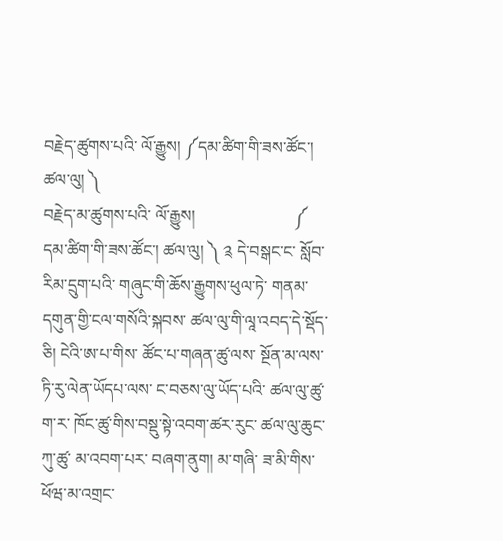བརྗེད་ཚུགས་པའི་ ལོ་རྒྱུས། ༼དམ་ཚིག་གི་ཟས་ཚོང་། ཚལ་ལུ། ༽
བརྗེད་མ་ཚུགས་པའི་ ལོ་རྒྱུས།                        ༼ དམ་ཚིག་གི་ཟས་ཚོང་། ཚལ་ལུ། ༽ ༉ དེ་བསྒང་ང་ སློབ་རིམ་དྲུག་པའི་ གཞུང་གི་ཆོས་རྒྱུགས་ཕུལ་ཏེ་ གནམ་དགུན་གྱི་ངལ་གསོའི་སྐབས་ ཚལ་ལུ་གི་ལཱ་འབད་དེ་སྡོད་ཅི། ངེའི་ཨ་པ་གིས་ ཚོང་པ་གཞན་ཚུ་ལས་ སྔོན་མ་ལས་ ཏི་རུ་ལེན་ཡོདཔ་ལས་ ང་བཅས་ལུ་ཡོད་པའི་ ཚལ་ལུ་ཚུ་ག་ར་ ཁོང་ཚུ་གིས་བསྡུ་སྟེ་འབག་ཚར་རུང་ ཚལ་ལུ་ཆུང་ཀུ་ཚུ་ མ་འབག་པར་ བཞག་ནུག། མ་གཞི་ ཟ་མི་གིས་ཕོཝ་མ་འགྲང་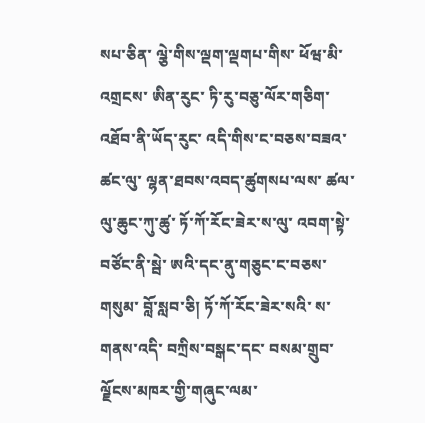སཔ་ཅིན་ ལྕེ་གིས་ལྡག་ལྡགཔ་གིས་ ཕོཝ་མི་འགྲངས་ ཨིན་རུང་ ཏི་རུ་བཅུ་ལོར་གཅིག་འཐོབ་ནི་ཡོད་རུང་ འདི་གིས་ང་བཅས་བཟའ་ཚང་ལུ་ ལྷན་ཐབས་འབད་ཚུགསཔ་ལས་ ཚལ་ལུ་ཆུང་ཀུ་ཚུ་ ཏོ་ཀོ་རོང་ཟེར་ས་ལུ་ འབག་སྟེ་ བཙོང་ནི་སྦེ་ ཨའི་དང་ནུ་གཅུང་ང་བཅས་གསུམ་ བློ་སླབ་ཅི། ཏོ་ཀོ་རོང་ཟེར་སའི་ ས་གནས་འདི་ བཀྲིས་བསྒང་དང་ བསམ་གྲུབ་ལྗོངས་མཁར་གྱི་གཞུང་ལམ་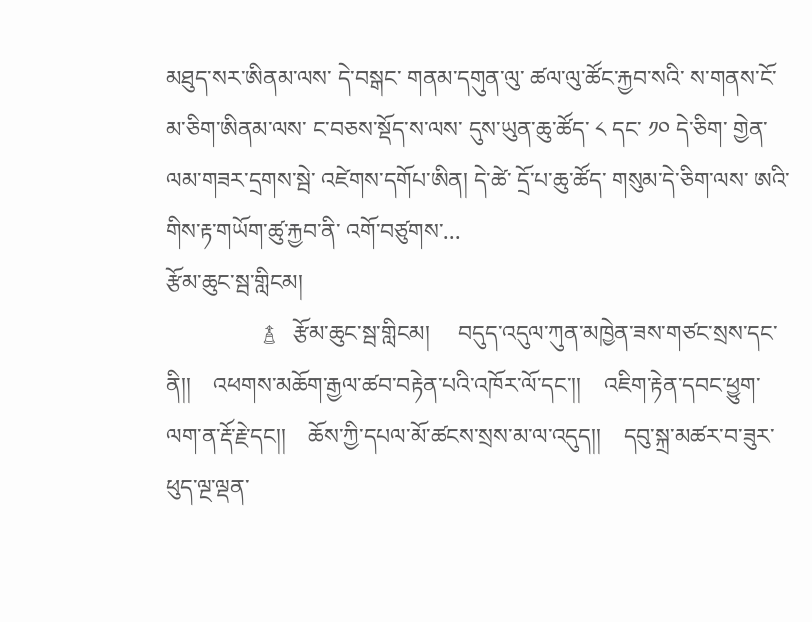མཐུད་སར་ཨིནམ་ལས་ དེ་བསྒང་ གནམ་དགུན་ལུ་ ཚལ་ལུ་ཚོང་རྐྱབ་སའི་ ས་གནས་ངོ་མ་ཅིག་ཨིནམ་ལས་ ང་བཅས་སྡོད་ས་ལས་ དུས་ཡུན་ཆུ་ཚོད་ ༨ དང་ ༡༠ དེ་ཅིག་ གྱེན་ལམ་གཟར་དྲགས་སྦེ་ འཛེགས་དགོཔ་ཨིན། དེ་ཚེ་ དྲོ་པ་ཆུ་ཚོད་ གསུམ་དེ་ཅིག་ལས་ ཨའི་གིས་རྟ་གཡོག་ཚུ་རྐྱབ་ནི་ འགོ་བཙུགས་...
རྩོམ་ཆུང་སྦ་གླིངམ།
                 ࿄   རྩོམ་ཆུང་སྦ་གླིངམ།     བདུད་འདུལ་ཀུན་མཁྱེན་ཟས་གཙང་སྲས་དང་ནི།།    འཕགས་མཆོག་རྒྱལ་ཚབ་བརྟེན་པའི་འཁོར་ལོ་དང་།།    འཇིག་རྟེན་དབང་ཕྱུག་ལག་ན་རྡོ་རྗེ་དང།།    ཆོས་ཀྱི་དཔལ་མོ་ཚངས་སྲས་མ་ལ་འདུད།།    དབུ་སྐྲ་མཚར་བ་ཟུར་ཕུད་ལྔ་ལྡན་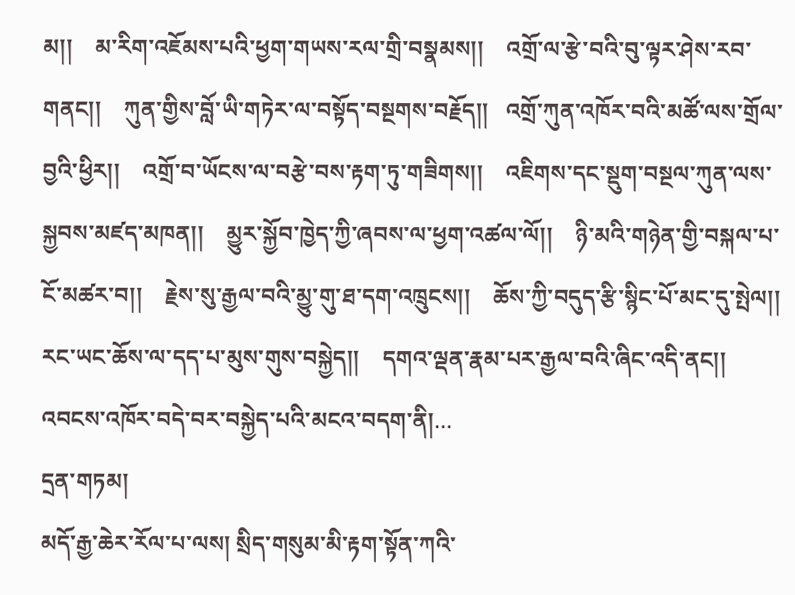མ།།    མ་རིག་འཇོམས་པའི་ཕྱག་གཡས་རལ་གྲི་བསྣམས།།    འགྲོ་ལ་རྩེ་བའི་བུ་ལྟར་ཤེས་རབ་གནང།།    ཀུན་གྱིས་བློ་ཡི་གཏེར་ལ་བསྟོད་བསྔགས་བརྗོད།།   འགྲོ་ཀུན་འཁོར་བའི་མཚོ་ལས་གྲོལ་བྱའི་ཕྱིར།།    འགྲོ་བ་ཡོངས་ལ་བརྩེ་བས་རྟག་ཏུ་གཟིགས།།    འཇིགས་དང་སྡུག་བསྔལ་ཀུན་ལས་སྐྱབས་མཛད་མཁན།།    མྱུར་སྐྱོབ་ཁྱེད་ཀྱི་ཞབས་ལ་ཕྱག་འཚལ་ལོ།།    ཉི་མའི་གཉེན་གྱི་བསྐལ་པ་ངོ་མཚར་བ།།    རྗེས་སུ་རྒྱལ་བའི་མྱུ་གུ་ཐ་དག་འཁྲུངས།།    ཆོས་ཀྱི་བདུད་རྩི་སྙིང་པོ་མང་དུ་སྤེལ།།    རང་ཡང་ཆོས་ལ་དད་པ་མུས་གུས་བསྐྱེད།།    དགའ་ལྡན་རྣམ་པར་རྒྱལ་བའི་ཞིང་འདི་ནང།།    འབངས་འཁོར་བདེ་བར་བསྐྱེད་པའི་མངའ་བདག་ནི།...
དྲན་གཏམ།
མདོ་རྒྱ་ཆེར་རོལ་པ་ལས། སྲིད་གསུམ་མི་རྟག་སྟོན་ཀའི་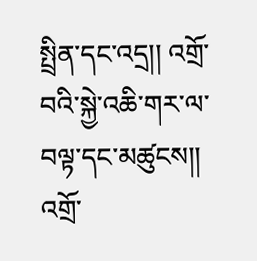སྤྲིན་དང་འདྲ།། འགྲོ་བའི་སྐྱེ་འཆི་གར་ལ་བལྟ་དང་མཚུངས།། འགྲོ་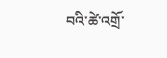བའི་ཚེ་འགྲོ་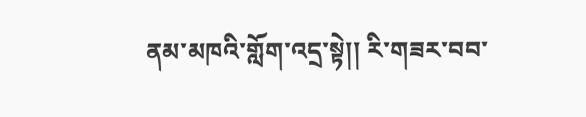ནམ་མཁའི་གློག་འདྲ་སྟེ།། རི་གཟར་བབ་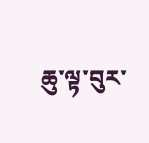ཆུ་ལྟ་བུར་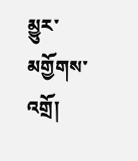མྱུར་མགྱོགས་འགྲོ།